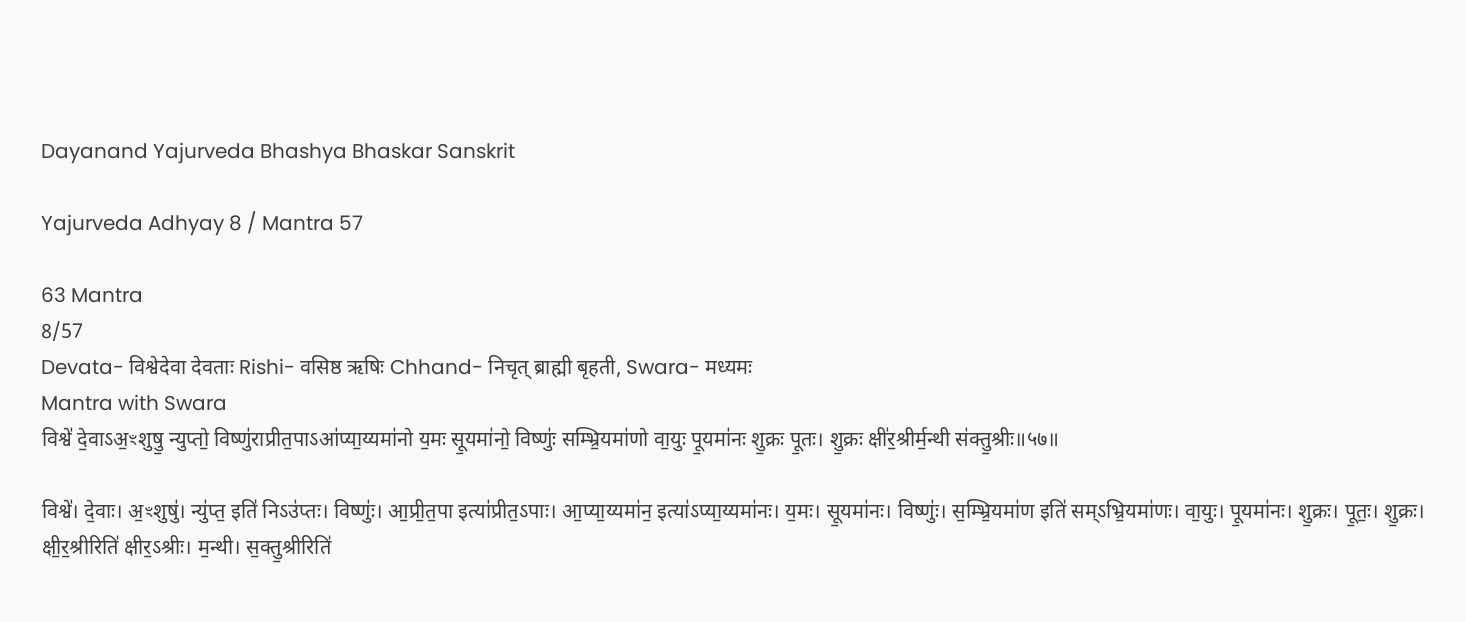Dayanand Yajurveda Bhashya Bhaskar Sanskrit

Yajurveda Adhyay 8 / Mantra 57

63 Mantra
8/57
Devata- विश्वेदेवा देवताः Rishi- वसिष्ठ ऋषिः Chhand- निचृत् ब्राह्मी बृहती, Swara- मध्यमः
Mantra with Swara
विश्वे॑ दे॒वाऽअ॒ꣳशुषु॒ न्युप्तो॒ विष्णु॑राप्रीत॒पाऽआ॑प्या॒य्यमा॑नो य॒मः सू॒यमा॑नो॒ विष्णुः॑ सम्भ्रि॒यमा॑णो वा॒युः पू॒यमा॑नः शु॒क्रः पू॒तः। शु॒क्रः क्षी॑र॒श्रीर्म॒न्थी स॑क्तु॒श्रीः॥५७॥

विश्वे॑। दे॒वाः। अ॒ꣳशुषु॑। न्यु॑प्त॒ इति॑ निऽउ॑प्तः। विष्णुः॑। आ॒प्री॒त॒पा इत्या॑प्रीत॒ऽपाः। आ॒प्या॒य्यमा॑न॒ इत्या॑ऽप्या॒य्यमा॑नः। य॒मः। सू॒यमा॑नः। विष्णुः॑। स॒म्भ्रि॒यमा॑ण इति॑ सम्ऽभ्रि॒यमा॑णः। वा॒युः। पू॒यमा॑नः। शु॒क्रः। पू॒तः॒। शु॒क्रः। क्षी॒र॒श्रीरिति॑ क्षीर॒ऽश्रीः। म॒न्थी। स॒क्तु॒श्रीरिति॑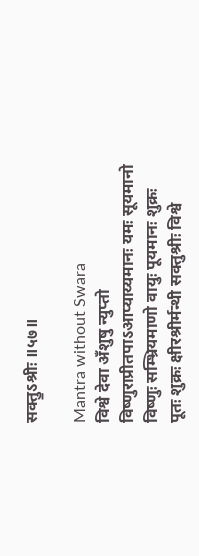सक्तु॒ऽश्रीः ॥५७॥

Mantra without Swara
विश्वे देवा अँशुषु न्युप्तो विष्णुराप्रीतपाऽआप्याय्यमानः यमः सूयमानो विष्णुः सम्भ्रियमाणो वायुः पूयमानः शुक्रः पूतः शुक्रः क्षीरश्रीर्मन्थी सक्तुश्रीः विश्वे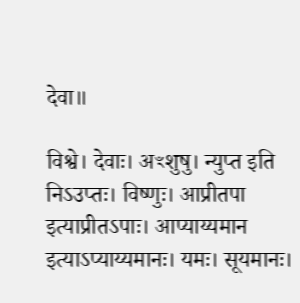देवा॥

विश्वे। देवाः। अꣳशुषु। न्युप्त इति निऽउप्तः। विष्णुः। आप्रीतपा इत्याप्रीतऽपाः। आप्याय्यमान इत्याऽप्याय्यमानः। यमः। सूयमानः।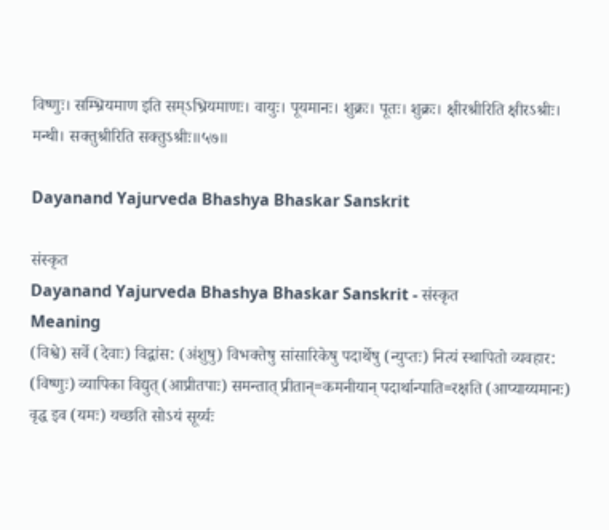विष्णुः। सम्भ्रियमाण इति सम्ऽभ्रियमाणः। वायुः। पूयमानः। शुक्रः। पूतः। शुक्रः। क्षीरश्रीरिति क्षीरऽश्रीः। मन्थी। सक्तुश्रीरिति सक्तुऽश्रीः॥५७॥

Dayanand Yajurveda Bhashya Bhaskar Sanskrit

संस्कृत
Dayanand Yajurveda Bhashya Bhaskar Sanskrit - संस्कृत
Meaning
(विश्वे) सर्वे (देवाः) विद्वांस: (अंशुषु) विभक्तेषु सांसारिकेषु पदार्थेषु (न्युप्तः) नित्यं स्थापितो व्यवहार: (विष्णुः) व्यापिका विद्युत् (आप्रीतपाः) समन्तात् प्रीतान्=कमनीयान् पदार्थान्पाति=रक्षति (आप्याय्यमानः) वृद्ध इव (यमः) यच्छति सोऽयं सूर्य्यः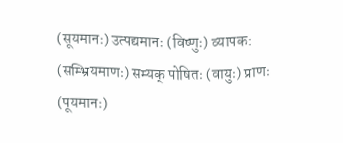(सूयमानः) उत्पद्यमानः (विष्णुः) व्यापक: (सम्भ्रियमाणः) सम्यक् पोषितः (वायुः) प्राणः (पूयमानः)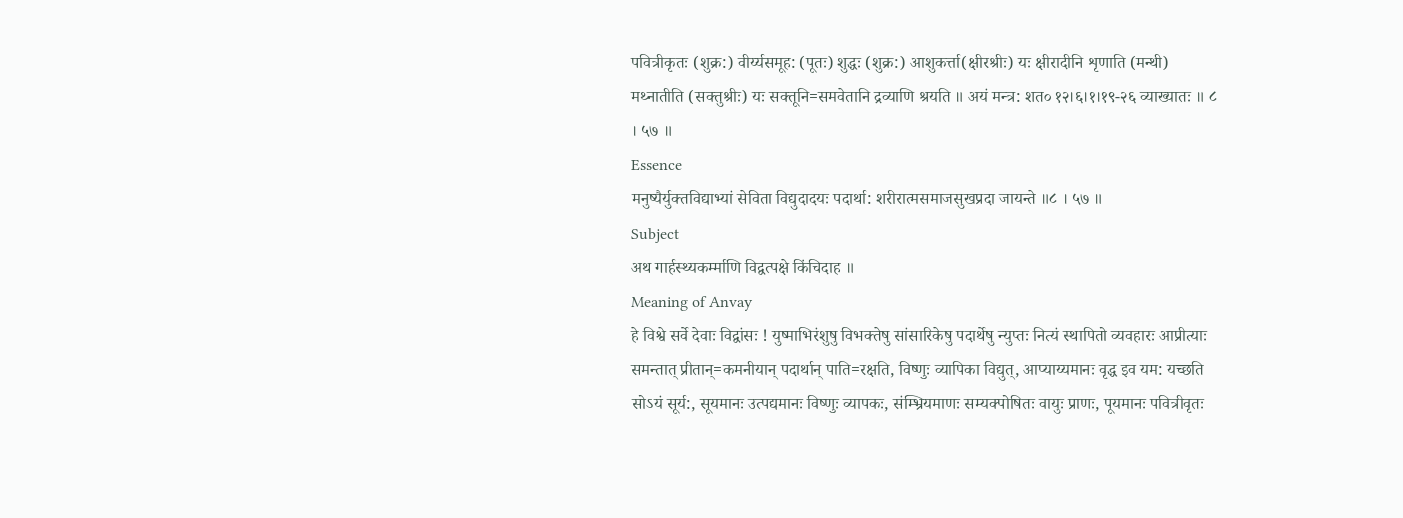पवित्रीकृतः (शुक्र:) वीर्य्यसमूह: (पूतः) शुद्धः (शुक्र:) आशुकर्त्ता(क्षीरश्रीः) यः क्षीरादीनि शृणाति (मन्थी) मथ्नातीति (सक्तुश्रीः) यः सक्तूनि=समवेतानि द्रव्याणि श्रयति ॥ अयं मन्त्र: शत० १२।६।१।१९-२६ व्याख्यातः ॥ ८ । ५७ ॥
Essence
मनुष्यैर्युक्तविद्याभ्यां सेविता विद्युदादयः पदार्था: शरीरात्मसमाजसुखप्रदा जायन्ते ॥८ । ५७ ॥
Subject
अथ गार्हस्थ्यकर्म्माणि विद्वत्पक्षे किंचिदाह ॥
Meaning of Anvay
हे विश्वे सर्वे देवाः विद्वांसः ! युष्माभिरंशुषु विभक्तेषु सांसारिकेषु पदार्थेषु न्युप्तः नित्यं स्थापितो व्यवहारः आप्रीत्याः समन्तात् प्रीतान्=कमनीयान् पदार्थान् पाति=रक्षति, विष्णुः व्यापिका विद्युत्, आप्याय्यमानः वृद्ध इव यम: यच्छति सोऽयं सूर्य:, सूयमानः उत्पद्यमानः विष्णुः व्यापकः, संम्भ्रियमाणः सम्यक्पोषितः वायुः प्राणः, पूयमानः पवित्रीवृतः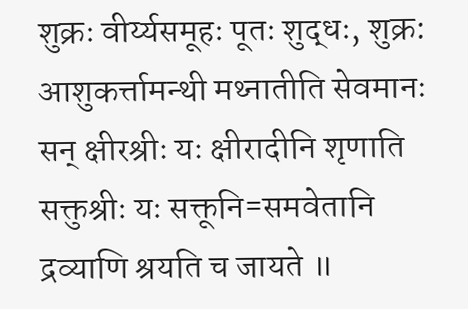शुक्रः वीर्य्यसमूहः पूतः शुद्धः, शुक्र: आशुकर्त्तामन्थी मथ्नातीति सेवमानः सन् क्षीरश्रीः यः क्षीरादीनि शृणाति सक्तुश्रीः यः सक्तूनि=समवेतानि द्रव्याणि श्रयति च जायते ॥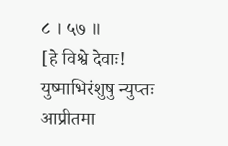८ । ५७ ॥
[हे विश्वे देवाः! युष्माभिरंशुषु न्युप्तः आप्रीतमा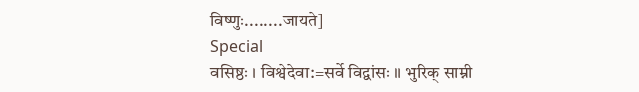विष्णुः........जायते]
Special
वसिष्ठः । विश्वेदेवा:=सर्वे विद्वांसः ॥ भुरिक् साम्नी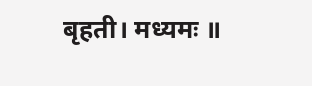बृहती। मध्यमः ॥